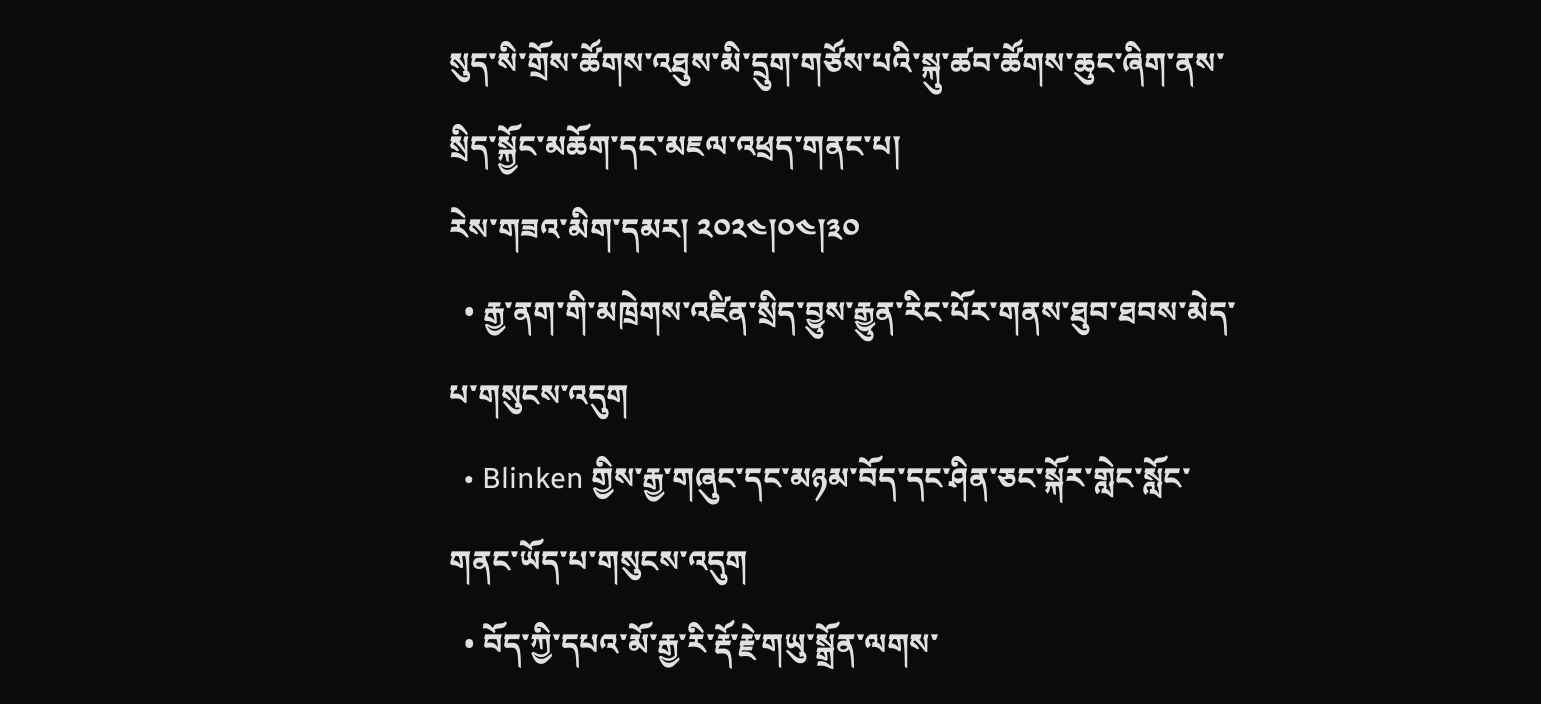སུད་སི་གྲོས་ཚོགས་འཐུས་མི་དྲུག་གཙོས་པའི་སྐུ་ཚབ་ཚོགས་ཆུང་ཞིག་ནས་སྲིད་སྐྱོང་མཆོག་དང་མཇལ་འཕྲད་གནང་པ།
རེས་གཟའ་མིག་དམར། ༢༠༢༤།༠༤།༣༠
  • རྒྱ་ནག་གི་མཁྲེགས་འཛིན་སྲིད་བྱུས་རྒྱུན་རིང་པོར་གནས་ཐུབ་ཐབས་མེད་པ་གསུངས་འདུག
  • Blinken གྱིས་རྒྱ་གཞུང་དང་མཉམ་བོད་དང་ཤིན་ཅང་སྐོར་གླེང་སློང་གནང་ཡོད་པ་གསུངས་འདུག
  • བོད་ཀྱི་དཔའ་མོ་རྒྱ་རི་རྡོ་རྗེ་གཡུ་སྒྲོན་ལགས་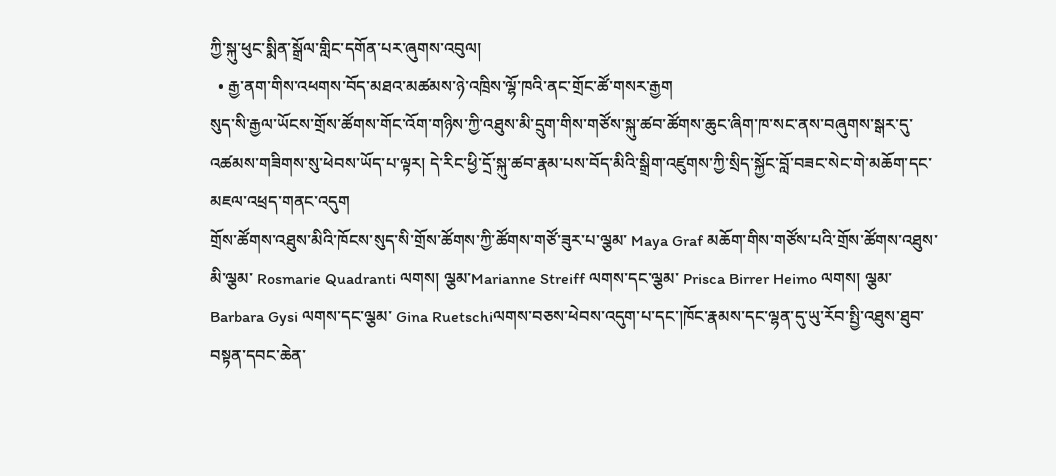ཀྱི་སྐུ་ཕུང་སྨིན་སྒྲོལ་གླིང་དགོན་པར་ཞུགས་འབུལ།
  • རྒྱ་ནག་གིས་འཕགས་བོད་མཐའ་མཚམས་ཉེ་འཁྲིས་ལྷོ་ཁའི་ནང་གྲོང་ཚོ་གསར་རྒྱག
སུད་སི་རྒྱལ་ཡོངས་གྲོས་ཚོགས་གོང་འོག་གཉིས་ཀྱི་འཐུས་མི་དྲུག་གིས་གཙོས་སྐུ་ཚབ་ཚོགས་ཆུང་ཞིག་ཁ་སང་ནས་བཞུགས་སྒར་དུ་འཚམས་གཟིགས་སུ་ཕེབས་ཡོད་པ་ལྟར། དེ་རིང་ཕྱི་དྲོ་སྐུ་ཚབ་རྣམ་པས་བོད་མིའི་སྒྲིག་འཛུགས་ཀྱི་སྲིད་སྐྱོང་བློ་བཟང་སེང་གེ་མཆོག་དང་མཇལ་འཕྲད་གནང་འདུག
གྲོས་ཚོགས་འཐུས་མིའི་ཁོངས་སུད་སི་གྲོས་ཚོགས་ཀྱི་ཚོགས་གཙོ་ཟུར་པ་ལྕམ་ Maya Graf མཆོག་གིས་གཙོས་པའི་གྲོས་ཚོགས་འཐུས་མི་ལྕམ་ Rosmarie Quadranti ལགས། ལྕམ་Marianne Streiff ལགས་དང་ལྕམ་ Prisca Birrer Heimo ལགས། ལྕམ་ Barbara Gysi ལགས་དང་ལྕམ་ Gina Ruetschiལགས་བཅས་ཕེབས་འདུག་པ་དང་།ཁོང་རྣམས་དང་ལྷན་དུ་ཡུ་རོབ་སྤྱི་འཐུས་ཐུབ་བསྟན་དབང་ཆེན་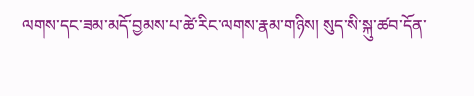ལགས་དང་ཟམ་མདོ་བྱམས་པ་ཚེ་རིང་ལགས་རྣམ་གཉིས། སུད་སི་སྐུ་ཚབ་དོན་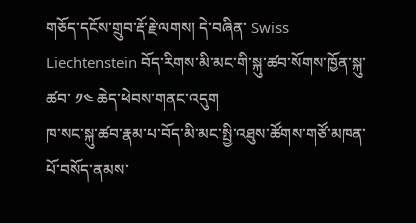གཅོད་དངོས་གྲུབ་རྡོ་རྗེ་ལགས། དེ་བཞིན་ Swiss Liechtenstein བོད་རིགས་མི་མང་གི་སྐུ་ཚབ་སོགས་ཁྱོན་སྐུ་ཚབ་ ༡༤ ཆེད་ཕེབས་གནང་འདུག
ཁ་སང་སྐུ་ཚབ་རྣམ་པ་བོད་མི་མང་སྤྱི་འཐུས་ཚོགས་གཙོ་མཁན་པོ་བསོད་ནམས་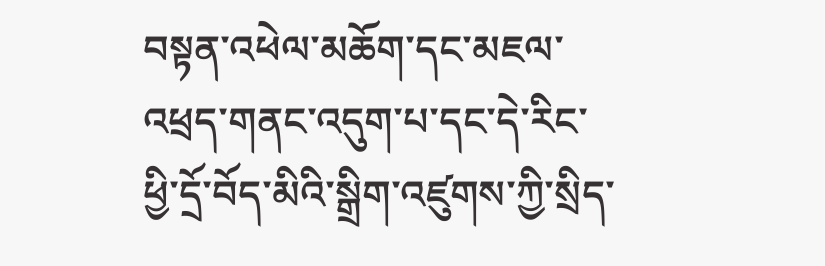བསྟན་འཕེལ་མཆོག་དང་མཇལ་འཕྲད་གནང་འདུག་པ་དང་དེ་རིང་ཕྱི་དྲོ་བོད་མིའི་སྒྲིག་འཛུགས་ཀྱི་སྲིད་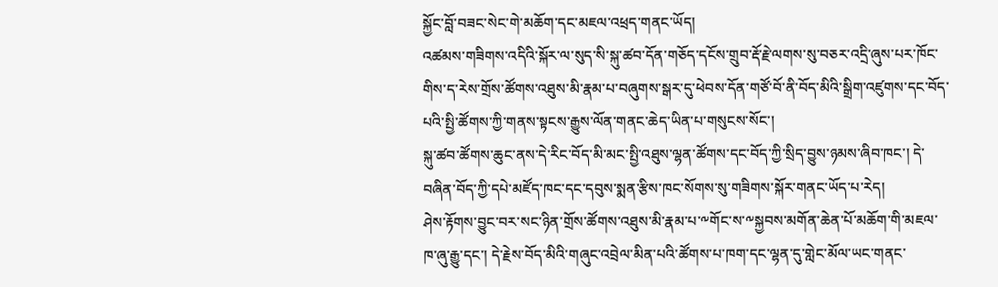སྐྱོང་བློ་བཟང་སེང་གེ་མཆོག་དང་མཇལ་འཕྲད་གནང་ཡོད།
འཚམས་གཟིགས་འདིའི་སྐོར་ལ་སུད་སི་སྐུ་ཚབ་དོན་གཅོད་དངོས་གྲུབ་རྡོ་རྗེ་ལགས་སུ་བཅར་འདྲི་ཞུས་པར་ཁོང་གིས་ད་རེས་གྲོས་ཚོགས་འཐུས་མི་རྣམ་པ་བཞུགས་སྒར་དུ་ཕེབས་དོན་གཙོ་བོ་ནི་བོད་མིའི་སྒྲིག་འཛུགས་དང་བོད་པའི་སྤྱི་ཚོགས་ཀྱི་གནས་སྟངས་རྒྱུས་ལོན་གནང་ཆེད་ཡིན་པ་གསུངས་སོང་།
སྐུ་ཚབ་ཚོགས་ཆུང་ནས་དེ་རིང་བོད་མི་མང་སྤྱི་འཐུས་ལྷན་ཚོགས་དང་བོད་ཀྱི་སྲིད་བྱུས་ཉམས་ཞིབ་ཁང་། དེ་བཞིན་བོད་ཀྱི་དཔེ་མཛོད་ཁང་དང་དབུས་སྨན་རྩིས་ཁང་སོགས་སུ་གཟིགས་སྐོར་གནང་ཡོད་པ་རེད།
ཤེས་རྟོགས་བྱུང་བར་སང་ཉིན་གྲོས་ཚོགས་འཐུས་མི་རྣམ་པ་༸གོང་ས་༸སྐྱབས་མགོན་ཆེན་པོ་མཆོག་གི་མཇལ་ཁ་ཞུ་རྒྱུ་དང་། དེ་རྗེས་བོད་མིའི་གཞུང་འབྲེལ་མིན་པའི་ཚོགས་པ་ཁག་དང་ལྷན་དུ་གླེང་མོལ་ཡང་གནང་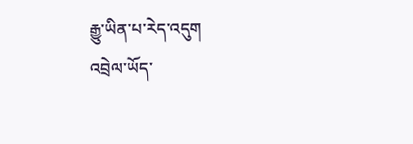རྒྱུ་ཡིན་པ་རེད་འདུག
འབྲེལ་ཡོད་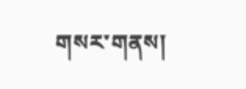གསར་གནས།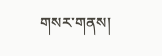གསར་གནས།